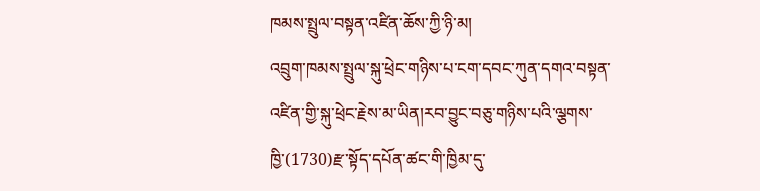ཁམས་སྤྲུལ་བསྟན་འཛིན་ཆོས་ཀྱི་ཉི་མ།
འབྲུག་ཁམས་སྤྲུལ་སྐུ་ཕྲེང་གཉིས་པ་ངག་དབང་ཀུན་དགའ་བསྟན་འཛིན་གྱི་སྐུ་ཕྲེང་རྗེས་མ་ཡིན།རབ་བྱུང་བཅུ་གཉིས་པའི་ལྕགས་ཁྱི་(1730)རྫ་སྟོད་དཔོན་ཚང་གི་ཁྱིམ་དུ་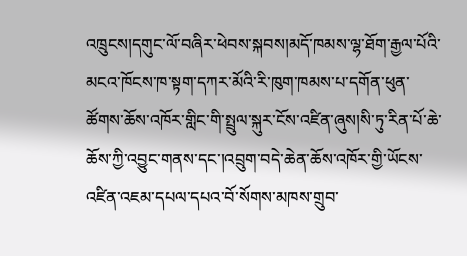འཁྲུངས།དགུང་ལོ་བཞིར་ཕེབས་སྐབས།མདོ་ཁམས་ལྷ་ཐོག་རྒྱལ་པོའི་མངའ་ཁོངས་ཁ་སྟག་དཀར་མོའི་རི་ཁུག་ཁམས་པ་དགོན་ཕུན་ཚོགས་ཆོས་འཁོར་གླིང་གི་སྤྲུལ་སྐུར་ངོས་འཛིན་ཞུས།སི་ཏུ་རིན་པོ་ཆེ་ཆོས་ཀྱི་འབྱུང་གནས་དང་།འབྲུག་བདེ་ཆེན་ཆོས་འཁོར་གྱི་ཡོངས་འཛིན་འཇམ་དཔལ་དཔའ་བོ་སོགས་མཁས་གྲུབ་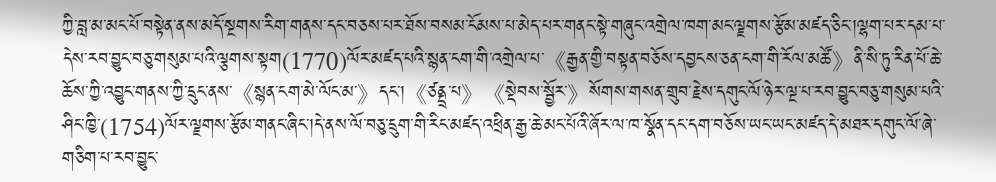ཀྱི་བླ་མ་མང་པོ་བསྟེན་ནས་མདོ་སྔགས་རིག་གནས་དང་བཅས་པར་ཐོས་བསམ་ངོམས་པ་མེད་པར་གནང་སྟེ་གཞུང་འགྲེལ་ཁག་མང་ལྗགས་རྩོམ་མཛད་ཅིང་།ལྷག་པར་དམ་པ་དེས་རབ་བྱུང་བཅུ་གསུམ་པའི་ལྕགས་སྟག(1770)ལོར་མཛད་པའི་སྙན་ངག་གི་འགྲེལ་པ་《རྒྱན་གྱི་བསྟན་བཅོས་དབྱངས་ཅན་ངག་གི་རོལ་མཚོ》ནི་སི་ཏུ་རིན་པོ་ཆེ་ཆོས་ཀྱི་འབྱུང་གནས་ཀྱི་དྲུང་ནས་《སྙན་ངག་མེ་ལོང་མ་》དང་།《ཙནྡྲ་པ》《སྡེབས་སྦྱོར་》སོགས་གསན་གྲུབ་རྗེས་དགུང་ལོ་ཉེར་ལྔ་པ་རབ་བྱུང་བཅུ་གསུམ་པའི་ཤིང་ཁྱི་(1754)ལོར་ལྗགས་རྩོམ་གནང་ཞིང་།དེ་ནས་ལོ་བཅུ་དྲུག་གི་རིང་མཛད་འཕྲིན་རྒྱ་ཆེ་མང་པོའི་ཞོར་ལ་ཁ་སྣོན་དང་དག་བཅོས་ཡང་ཡང་མཛད་དེ་མཐར་དགུང་ལོ་ཞེ་གཅིག་པ་རབ་བྱུང་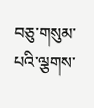བཅུ་གསུམ་པའི་ལྕགས་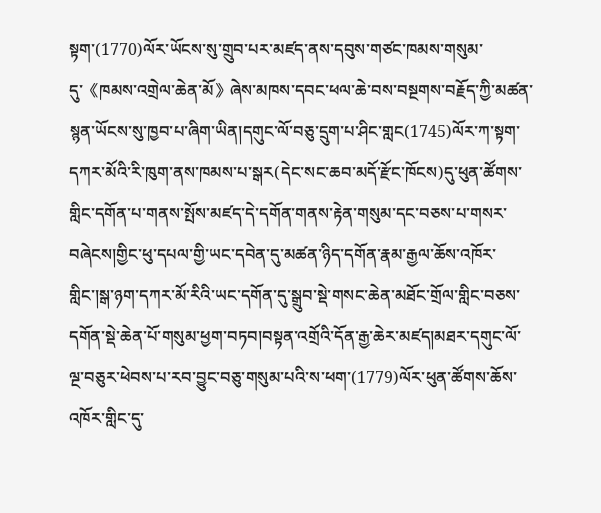སྟག་(1770)ལོར་ཡོངས་སུ་གྲུབ་པར་མཛད་ནས་དབུས་གཙང་ཁམས་གསུམ་དུ་《ཁམས་འགྲེལ་ཆེན་མོ》ཞེས་མཁས་དབང་ཕལ་ཆེ་བས་བསྔགས་བརྗོད་ཀྱི་མཚན་སྙན་ཡོངས་སུ་ཁྱབ་པ་ཞིག་ཡིན།དགུང་ལོ་བཅུ་དྲུག་པ་ཤིང་གླང(1745)ལོར་ཀ་སྟག་དཀར་མོའི་རི་ཁུག་ནས་ཁམས་པ་སྒར(དེང་སང་ཆབ་མདོ་རྫོང་ཁོངས)དུ་ཕུན་ཚོགས་གླིང་དགོན་པ་གནས་སྤོས་མཛད་དེ་དགོན་གནས་རྟེན་གསུམ་དང་བཅས་པ་གསར་བཞེངས།གྱིང་ཕུ་དཔལ་གྱི་ཡང་དབེན་དུ་མཚན་ཉིད་དགོན་རྣམ་རྒྱལ་ཆོས་འཁོར་གླིང་།སྒ་ཉག་དཀར་མོ་རིའི་ཡང་དགོན་དུ་སྒྲུབ་སྡེ་གསང་ཆེན་མཐོང་གྲོལ་གླིང་བཅས་དགོན་སྡེ་ཆེན་པོ་གསུམ་ཕྱག་བཏབ།བསྟན་འགྲོའི་དོན་རྒྱ་ཆེར་མཛད།མཐར་དགུང་ལོ་ལྔ་བཅུར་ཕེབས་པ་རབ་བྱུང་བཅུ་གསུམ་པའི་ས་ཕག་(1779)ལོར་ཕུན་ཚོགས་ཆོས་འཁོར་གླིང་དུ་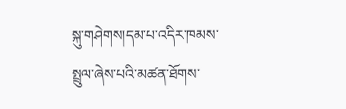སྐུ་གཤེགས།དམ་པ་འདིར་ཁམས་སྤྲུལ་ཞེས་པའི་མཚན་ཐོགས་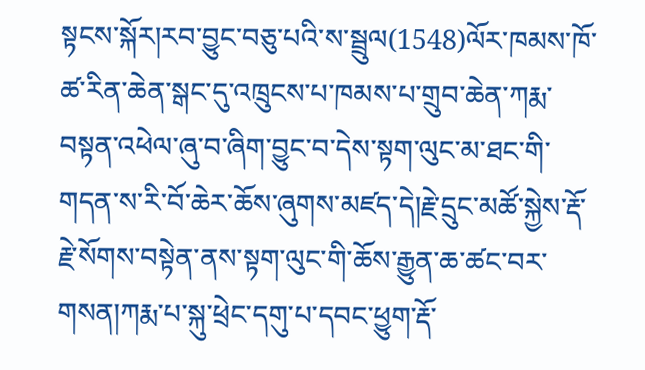སྟངས་སྐོར།རབ་བྱུང་བཅུ་པའི་ས་སྦྲུལ(1548)ལོར་ཁམས་ཁོ་ཚ་རིན་ཆེན་སྒང་དུ་འཁྲུངས་པ་ཁམས་པ་གྲུབ་ཆེན་ཀརྨ་བསྟན་འཕེལ་ཞུ་བ་ཞིག་བྱུང་བ་དེས་སྟག་ལུང་མ་ཐང་གི་གདན་ས་རི་བོ་ཆེར་ཆོས་ཞུགས་མཛད་དེ།རྗེ་དྲུང་མཚོ་སྐྱེས་རྡོ་རྗེ་སོགས་བསྟེན་ནས་སྟག་ལུང་གི་ཆོས་རྒྱུན་ཆ་ཚང་བར་གསན།ཀརྨ་པ་སྐུ་ཕྲེང་དགུ་པ་དབང་ཕྱུག་རྡོ་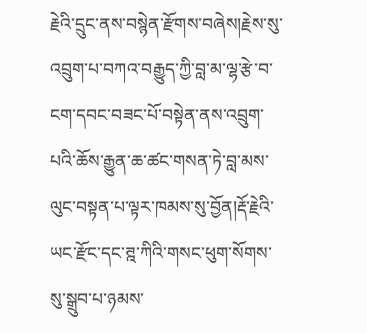རྗེའི་དྲུང་ནས་བསྙེན་རྫོགས་བཞེས།རྗེས་སུ་འབྲུག་པ་བཀའ་བརྒྱུད་ཀྱི་བླ་མ་ལྷ་རྩེ་བ་ངག་དབང་བཟང་པོ་བསྟེན་ནས་འབྲུག་པའི་ཆོས་རྒྱུན་ཆ་ཚང་གསན་ཏེ་བླ་མས་ལུང་བསྟན་པ་ལྟར་ཁམས་སུ་བྱོན།རྡོ་རྗེའི་ཡང་རྫོང་དང་ཊྰ་ཀིའི་གསང་ཕུག་སོགས་སུ་སྒྲུབ་པ་ཉམས་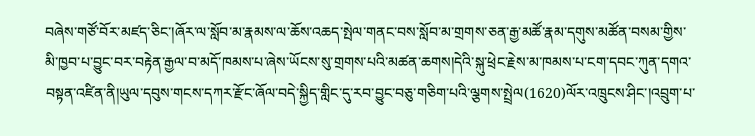བཞེས་གཙོ་བོར་མཛད་ཅིང་།ཞོར་ལ་སློབ་མ་རྣམས་ལ་ཆོས་འཆད་སྤེལ་གནང་བས་སློབ་མ་གྲགས་ཅན་རྒྱ་མཚོ་རྣམ་དགུས་མཚོན་བསམ་གྱིས་མི་ཁྱབ་པ་བྱུང་བར་བརྟེན་རྒྱལ་བ་མདོ་ཁམས་པ་ཞེས་ཡོངས་སུ་གྲགས་པའི་མཚན་ཆགས།དེའི་སྐུ་ཕྲེང་རྗེས་མ་ཁམས་པ་ངག་དབང་ཀུན་དགའ་བསྟན་འཛིན་ནི།ཡུལ་དབུས་གངས་དཀར་རྫོང་ཞོལ་བདེ་སྐྱིད་གླིང་དུ་རབ་བྱུང་བཅུ་གཅིག་པའི་ལྕགས་སྤྲེལ(1620)ལོར་འཁྲུངས་ཤིང་།འབྲུག་པ་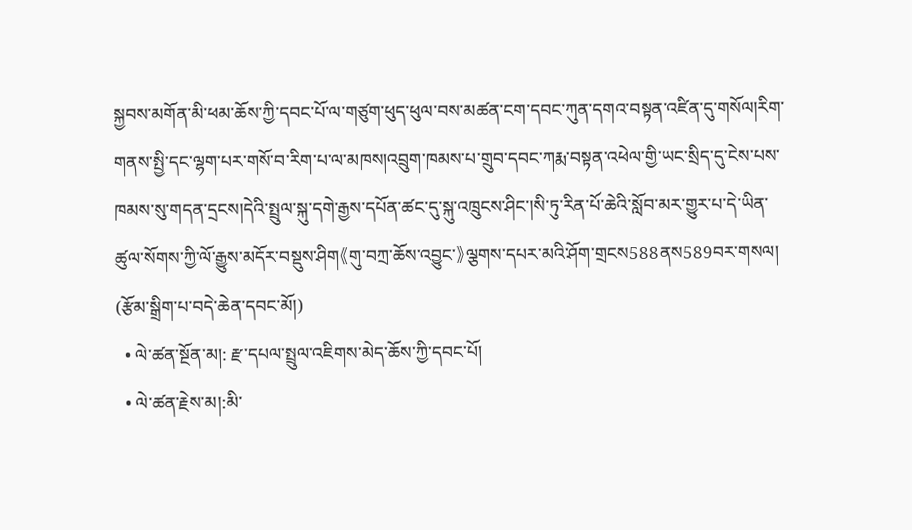སྐྱབས་མགོན་མི་ཕམ་ཆོས་ཀྱི་དབང་པོ་ལ་གཙུག་ཕུད་ཕུལ་བས་མཚན་ངག་དབང་ཀུན་དགའ་བསྟན་འཛིན་དུ་གསོལ།རིག་གནས་སྤྱི་དང་ལྷག་པར་གསོ་བ་རིག་པ་ལ་མཁས།འབྲུག་ཁམས་པ་གྲུབ་དབང་ཀརྨ་བསྟན་འཕེལ་གྱི་ཡང་སྲིད་དུ་ངེས་པས་ཁམས་སུ་གདན་དྲངས།དེའི་སྤྲུལ་སྐུ་དགེ་རྒྱས་དཔོན་ཚང་དུ་སྐུ་འཁྲུངས་ཤིང་།སི་ཏུ་རིན་པོ་ཆེའི་སློབ་མར་གྱུར་པ་དེ་ཡིན་ཚུལ་སོགས་ཀྱི་ལོ་རྒྱུས་མདོར་བསྡུས་ཤིག《གུ་བཀྲ་ཆོས་འབྱུང་》ལྕགས་དཔར་མའི་ཤོག་གྲངས588ནས589བར་གསལ།
(རྩོམ་སྒྲིག་པ་བདེ་ཆེན་དབང་མོ།)
  • ལེ་ཚན་སྔོན་མ།: རྫ་དཔལ་སྤྲུལ་འཇིགས་མེད་ཆོས་ཀྱི་དབང་པོ།
  • ལེ་ཚན་རྗེས་མ།:མི་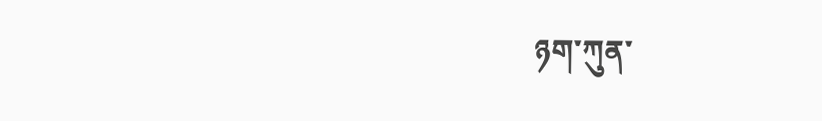ཉག་ཀུན་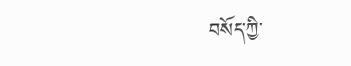བསོད་ཀྱི་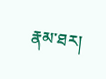རྣམ་ཐར།